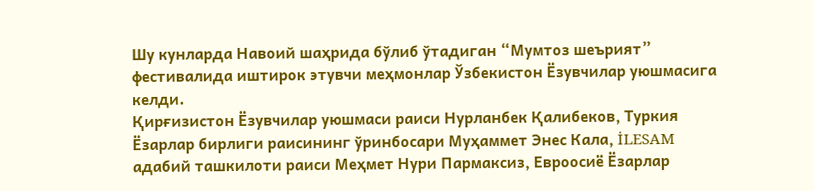Шу кунларда Навоий шаҳрида бўлиб ўтадиган “Мумтоз шеърият” фестивалида иштирок этувчи меҳмонлар Ўзбекистон Ёзувчилар уюшмасига келди.
Қирғизистон Ёзувчилар уюшмаси раиси Нурланбек Қалибеков, Туркия Ёзарлар бирлиги раисининг ўринбосари Муҳаммет Энес Кала, İLESAM адабий ташкилоти раиси Меҳмет Нури Пармаксиз, Евроосиё Ёзарлар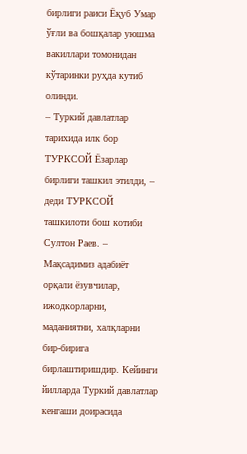бирлиги раиси Ёқуб Умар ўғли ва бошқалар уюшма вакиллари томонидан кўтаринки руҳда кутиб олинди.
– Туркий давлатлар тарихида илк бор ТУРКСОЙ Ёзарлар бирлиги ташкил этилди, – деди ТУРКСОЙ ташкилоти бош котиби Султон Раев. – Мақсадимиз адабиёт орқали ёзувчилар, ижодкорларни, маданиятни, халқларни бир-бирига бирлаштиришдир. Кейинги йилларда Туркий давлатлар кенгаши доирасида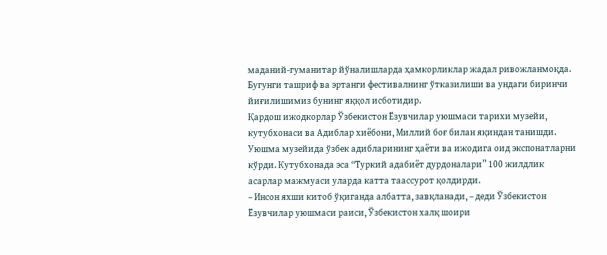маданий-гуманитар йўналишларда ҳамкорликлар жадал ривожланмоқда. Бугунги ташриф ва эртанги фестивалнинг ўтказилиши ва ундаги биринчи йиғилишимиз бунинг яққол исботидир.
Қардош ижодкорлар Ўзбекистон Ёзувчилар уюшмаси тарихи музейи, кутубхонаси ва Адиблар хиёбони, Миллий боғ билан яқиндан танишди. Уюшма музейида ўзбек адибларининг ҳаёти ва ижодига оид экспонатларни кўрди. Кутубхонада эса “Туркий адабиёт дурдоналари” 100 жилдлик асарлар мажмуаси уларда катта таассурот қолдирди.
– Инсон яхши китоб ўқиганда албатта, завқланади, – деди Ўзбекистон Ёзувчилар уюшмаси раиси, Ўзбекистон халқ шоири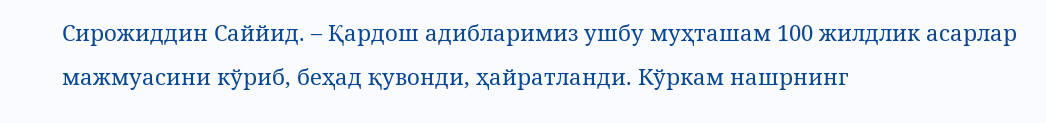Сирожиддин Саййид. – Қардош адибларимиз ушбу муҳташам 100 жилдлик асарлар мажмуасини кўриб, беҳад қувонди, ҳайратланди. Кўркам нашрнинг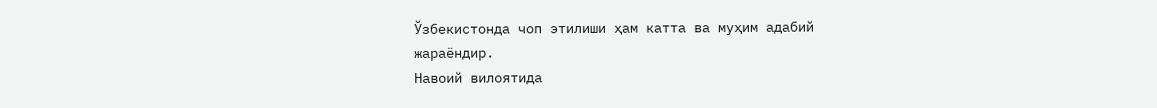Ўзбекистонда чоп этилиши ҳам катта ва муҳим адабий жараёндир.
Навоий вилоятида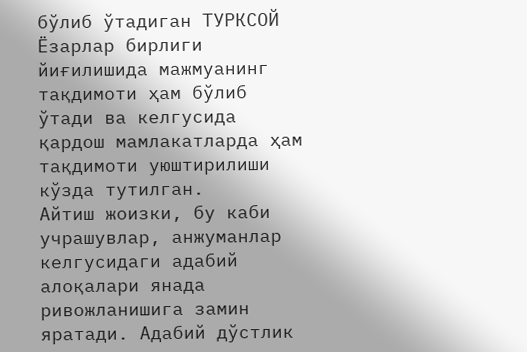бўлиб ўтадиган ТУРКСОЙ Ёзарлар бирлиги йиғилишида мажмуанинг тақдимоти ҳам бўлиб ўтади ва келгусида қардош мамлакатларда ҳам тақдимоти уюштирилиши кўзда тутилган.
Айтиш жоизки, бу каби учрашувлар, анжуманлар келгусидаги адабий алоқалари янада ривожланишига замин яратади. Адабий дўстлик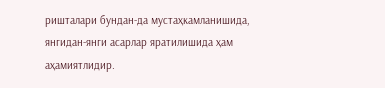ришталари бундан-да мустаҳкамланишида, янгидан-янги асарлар яратилишида ҳам аҳамиятлидир.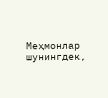Меҳмонлар шунингдек,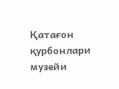Қатағон қурбонлари музейи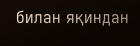билан яқиндан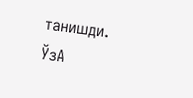танишди.
ЎзА